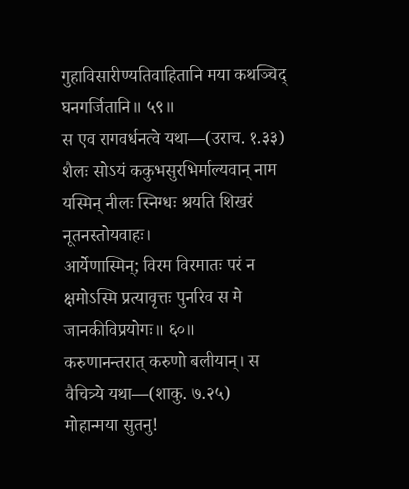गुहाविसारीण्यतिवाहितानि मया कथञ्चिद् घनगर्जितानि॥ ५९॥
स एव रागवर्धनत्वे यथा—(उराच. १.३३)
शैलः सोऽयं ककुभसुरभिर्माल्यवान् नाम यस्मिन् नीलः स्निग्धः श्रयति शिखरं नूतनस्तोयवाहः।
आर्येणास्मिन्; विरम विरमातः परं न क्षमोऽस्मि प्रत्यावृत्तः पुनरिव स मे जानकीविप्रयोगः॥ ६०॥
करुणानन्तरात् करुणो बलीयान्। स वैचित्र्ये यथा—(शाकु. ७.२५)
मोहान्मया सुतनु!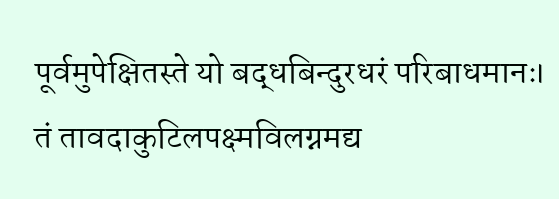पूर्वमुपेक्षितस्ते यो बद्धबिन्दुरधरं परिबाधमानः।
तं तावदाकुटिलपक्ष्मविलग्नमद्य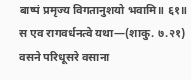बाष्पं प्रमृज्य विगतानुशयो भवामि॥ ६१॥
स एव रागवर्धनत्वे यथा—(शाकु. ७.२१)
वसने परिधूसरे वसाना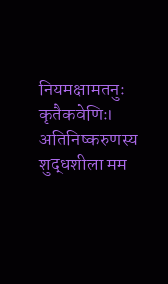नियमक्षामतनुः कृतैकवेणिः।
अतिनिष्करुणस्य शुद्धशीला मम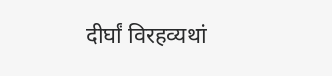दीर्घां विरहव्यथां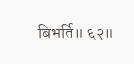बिभर्ति॥ ६२॥